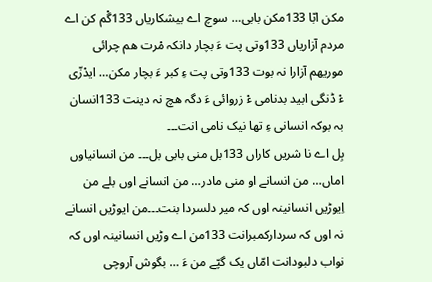مکن ابّا 133مکن بابی… سوچ اے بیشکاریاں 133گْم کن اے مردم آزاریاں 133وتی پت ءَ بچار دانکہ مْرت ھم چرائی موریھم آزارا نہ بوت 133وتی پت ءِ کبر ءَ بچار مکن… ایدْزّی ءْ ڈنگی ابید بدنامی ءْ زروائی ءَ دگہ ھچ نہ دینت 133انسان بہ بوکہ انسانی ءِ تھا نیک نامی انت۔۔۔
بِل اے نا شریں کاراں 133بل منی بابی بل۔۔۔ من انسانیاوں اماں… من انسانے او منی مادر… من انسانے اوں بلے من اِیوڑیں انسانینہ اوں کہ میر دلسردا بنت۔۔۔من ایوڑیں انسانے نہ اوں کہ سردارکمبرانت 133من اے وڑیں انسانینہ اوں کہ نواب دلبودانت امّاں یک گپّے من ءَ … بگوش آروچی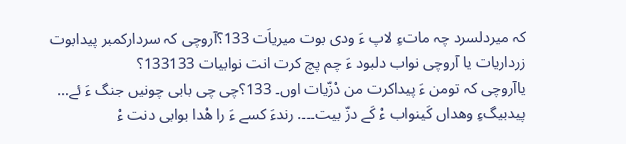کہ میردلسرد چہ ماتءِ لاپ ءَ ودی بوت میریاَت 133؟آروچی کہ سردارکمبر پیدابوت زرداریات یا آروچی نواب دلبود ءَ چم پچ کرت انت نوابیات 133133؟
یاآروچی کہ تومن ءَ پیداکرت من دْزّیات اوں۔ 133؟چی چی بابی چونیں جنگ ءَ ئے… پیدبیگءِ وھداں کَینواب ءْ کَے دزّ بیت۔۔۔. رندءَ کسے ءَ را ھْدا بوابی دنت ءْ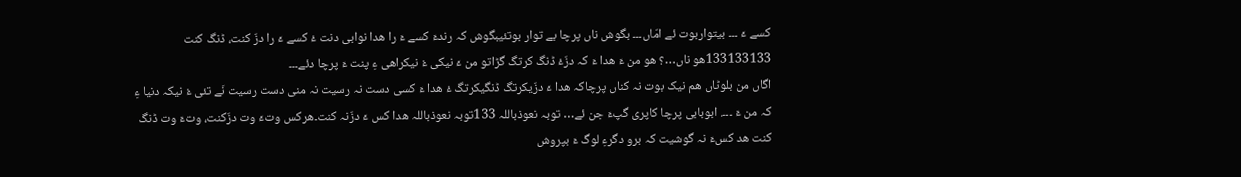کسے ءَ ۔۔۔ بیتواربوت ئے امّاں۔۔۔ بگوش ناں پرچا بے توار بوتئیبگوش کہ رندءَ کسے ءَ را ھدا نوابی دنت ءْ کسے ءَ را دزّ کنت، ڈنگ کنت 133133133ھو ناں…؟ ھو من ءَ ھدا ءَ کہ دزّءْ ڈنگ کرتگ گڑاتو من ءَ نیکی ءْ نیکراھی ءِ پنت ءَ پرچا دئے۔۔۔
اگاں من بلوٹاں ھم نیک بوت نہ کناں پرچاکہ ھدا ءَ دزّیکرتگ ڈنگیکرتگ ءْ ھدا ءَ کسی دست نہ رسیت نہ منی دست رسیت نَے تئی ءْ نیکہ دنیا ءِ کہ من ءَ ۔۔۔. ابوبابی پرچا کاپری گپءَ جن ئے… توبہ نعوذباللہ 133توبہ نعوذباللہ ھدا کس ءَ دزّنہ کنت۔ھرکس وتءَ وت دزّکنت، وتءَ وت ڈنگ کنت ھد کسءَ نہ گوشیت کہ برو دگرءِ لوگ ءَ بپروش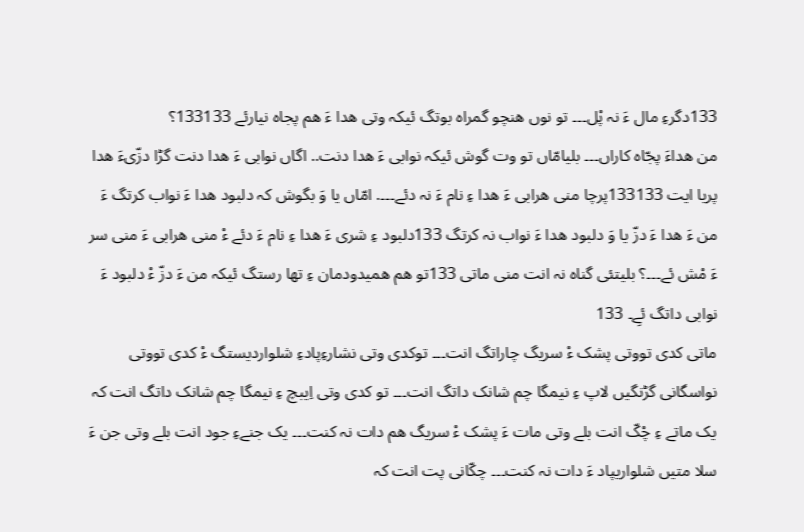133دگرءِ مال ءَ نہ پْل۔۔۔ تو نوں ھنچو گمراہ بوتگ ئیکہ وتی ھدا ءَ ھم پجاہ نیارئے 133133؟
من ھداءَ پجّاہ کاراں۔۔۔ بلیامّاں تو وت گوش ئیکہ نوابی ءَ ھدا دنت.. اگاں نوابی ءَ ھدا دنت گڑا دزّیءَ ھدا پریا ایت 133133پرچا منی ھرابی ءَ ھدا ءِ نام ءَ نہ دئے۔۔۔. امّاں یا وَ بگوش کہ دلبود ھدا ءَ نواب کرتگ ءَ من ءَ ھدا ءَ دزّ یا وَ دلبود ھدا ءَ نواب نہ کرتگ 133دلبود ءِ شری ءَ ھدا ءِ نام ءَ دئے ءْ منی ھرابی ءَ منی سر ءَ مْش ئے۔۔۔؟ بلیتئی گناہ نہ انت منی ماتی 133تو ھم ھمیدودمان ءِ تھا رستگ ئیکہ من ءَ دزّ ءْ دلبود ءَ نوابی داتگ ئےِ۔ 133
ماتی کدی تووتی پشک ءْ سریگ چاراتگ انت۔۔۔ توکدی وتی نشارءِپادءِ شلواردیستگ ءْ کدی تووتی نواسگانی گڑنگیں لاپ ءِ نیمگا چم شانک داتگ انت۔۔۔ تو کدی وتی اِیبچ ءِ نیمگا چم شانک داتگ انت کہ یک ماتے ءِ چْکّ انت بلے وتی مات ءَ پشک ءْ سریگ ھم دات نہ کنت۔۔۔ یک جنےءِ جود انت بلے وتی جن ءَ سلا متیں شلواریپاد ءَ دات نہ کنت۔۔۔ چکّانی پت انت کہ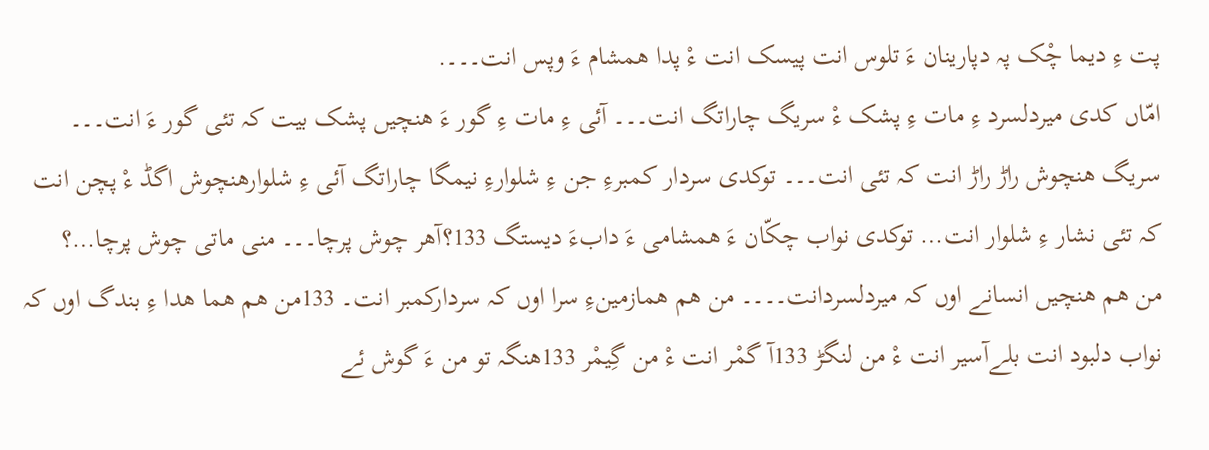پت ءِ دیما چْک پہ دپارینان ءَ تلوس انت پیسک انت ءْ پدا ھمشام ءَ وپس انت۔۔۔.
امّاں کدی میردلسرد ءِ مات ءِ پشک ءْ سریگ چاراتگ انت۔۔۔ آئی ءِ مات ءِ گور ءَ ھنچیں پشک بیت کہ تئی گور ءَ انت۔۔۔ سریگ ھنچوش راڑ راڑ انت کہ تئی انت۔۔۔ توکدی سردار کمبرءِ جن ءِ شلوارءِ نیمگا چاراتگ آئی ءِ شلوارھنچوش اگڈ ءْ پچن انت کہ تئی نشار ءِ شلوار انت… توکدی نواب چکّان ءَ ھمشامی ءَ دابءَ دیستگ 133؟آھر چوش پرچا۔۔۔ منی ماتی چوش پرچا…؟
من ھم ھنچیں انسانے اوں کہ میردلسردانت۔۔۔۔ من ھم ھمازمینءِ سرا اوں کہ سردارکمبر انت۔ 133من ھم ھما ھدا ءِ بندگ اوں کہ نواب دلبود انت بلےآسیر انت ءْ من لنگڑ 133آ گمْر انت ءْ من گِیمْر 133ھنگہ تو من ءَ گوش ئے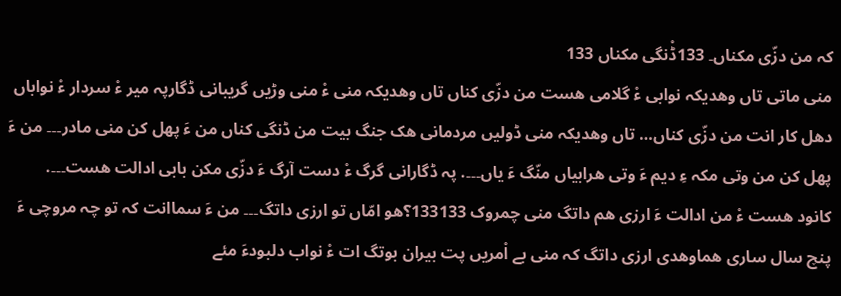کہ من دزّی مکناں۔ 133ڈْنگی مکناں 133
منی ماتی تاں وھدیکہ نوابی ءْ گلامی ھست من دزّی کناں تاں وھدیکہ منی ءْ منی وڑیں گریبانی ڈگارپہ میر ءْ سردار ءْ نواباں دھل کار انت من دزّی کناں… تاں وھدیکہ منی ڈولیں مردمانی ھک جنگ بیت من ڈنگی کناں من ءَ پھل کن منی مادر۔۔۔ من ءَ پھل کن من وتی مکہ ءِ دیم ءَ وتی ھرابیاں منّگ ءَ یاں۔۔۔. پہ ڈگارانی گرگ ءْ دست آرگ ءَ دزّی مکن بابی ادالت ھست۔۔۔.
کانود ھست ءْ من ادالت ءَ ارزی ھم داتگ منی چمروک 133133؟ھو امّاں تو ارزی داتگ۔۔۔ من ءَ سماانت کہ تو چہ مروچی ءَ پنچ سال ساری ھماوھدی ارزی داتگ کہ منی بے اْمریں پت بیران بوتگ ات ءْ نواب دلبودءَ مئے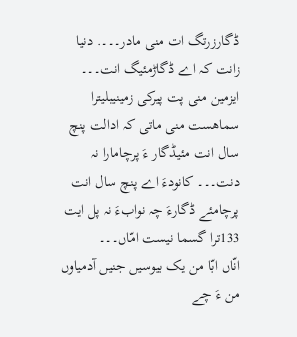ڈگارزرتگ ات منی مادر۔۔۔. دنیا زانت کہ اے ڈگاڑمئیگ انت۔۔۔ ایزمین منی پت پیرکی زمینیبلیترا سماھست منی ماتی کہ ادالت پنچ سال انت مئیڈگار ءَ پرچامارا نہ دنت۔۔۔ کانودءَ اے پنچ سال انت پرچامئے ڈگارءَ چہ نوابءَ نہ پل ایت 133ترا گسما نیست امّاں۔۔۔
انّاں ابّا من یک بیوسیں جنیں آدمیاوں من ءَ چے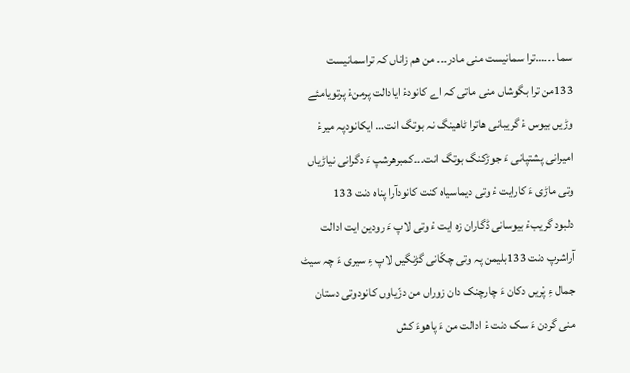سما ۔۔۔…ترا سمانیست منی مادر۔۔۔ من ھم زاناں کہ تراسمانیست 133من ترا بگوشاں منی ماتی کہ اے کانودءْ ایادالت پرمنءْ پرتویامئے وڑیں بیوس ءْ گریبانی ھاترا ٹاھینگ نہ بوتگ انت… ایکانودپہ میرءْ امیرانی پشتپانی ءَ جوڑکنگ بوتگ انت۔۔۔کمبرھرشپ ءَ دگرانی نیاڑیاں وتی ماڑی ءَ کارایت ءْ وتی دیماسیاہ کنت کانودآرا پناہ دنت 133
دلبود گریبءْ بیوسانی ڈگاران زہ ایت ءْ وتی لاپ ءَ رودین ایت ادالت آراشرپ دنت 133بلیمن پہ وتی چکّانی گڑنگیں لاپ ءِ سیری ءَ چہ سیٹ جمال ءِ پْریں دکان ءَ چارچنک دان زوراں من دزّیاوں کانودوتی دستان منی گردن ءَ سک دنت ءْ ادالت من ءَ پاھوءَ کش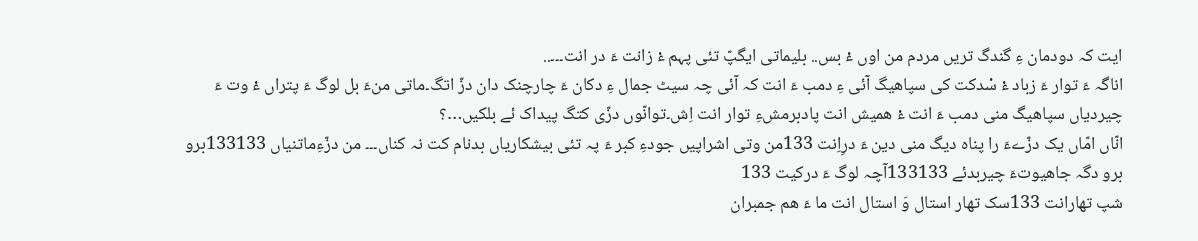ایت کہ دودمان ءِ گندگ تریں مردم من اوں ءْ بس.. بلیماتی ایگپّ تئی پہم ءْ زانت ءَ در انت۔۔۔..
اناگہ ءَ توار ءَ زباد ءْ سْدکت کی سپاھیگ آئی ءِ دمب ءَ انت کہ آئی چہ سیٹ جمال ءِ دکان ءَ چارچنک دان دزّ اتگ۔ماتی منءَ بل لوگ ءَ پتراں ءْ وت ءَ چیردیاں سپاھیگ منی دمب ءَ انت ءْ ھمیش انت پادبرمشءِ توار انت اِش۔توانّوں دزّی کتگ پیداک ئے بلکیں…؟
انّاں امّاں یک دزّےءَ را پناہ دیگ منی دین ءَ درِاِنت 133من وتی اشراپیں جودءِ کبر ءَ پہ تئی بیشکاریاں بدنام کت نہ کناں۔۔۔ من دزّءِماتنیاں 133133برو برو دگہ جاھیوتءَ چیربدئے 133133آچہ لوگ ءَ درکیت 133
شپ تھارانت 133سک تھار استال وَ استال انت ما ءَ ھم جمبران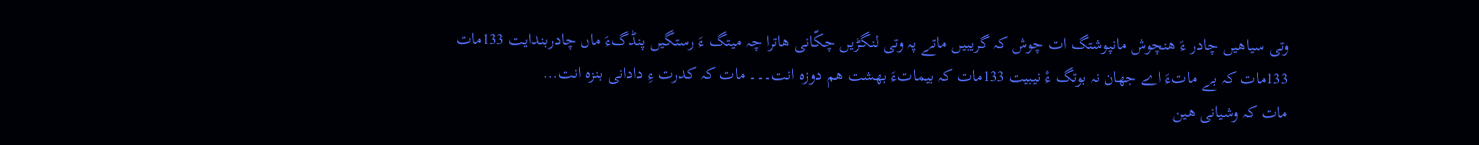وتی سیاھیں چادر ءَ ھنچوش مانپوشتگ ات چوش کہ گریبیں ماتے پہ وتی لنگڑیں چکّانی ھاترا چہ میتگ ءَ رستگیں پنڈگءَ ماں چادربندایت 133مات 133مات کہ بے ماتءَ اے جھان نہ بوتگ ءْ نیبیت 133مات کہ بیماتءَ بھشت ھم دوزہ انت۔۔۔ مات کہ کدرت ءِ دادانی بنزہ انت…
مات کہ وشیانی ھین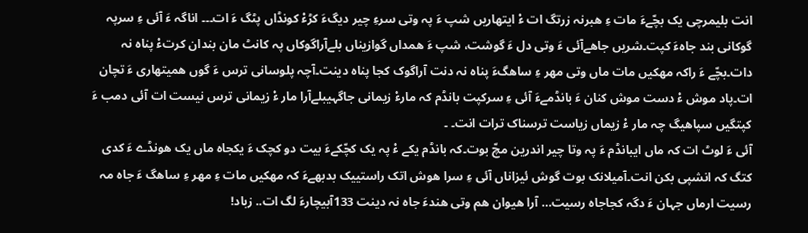انت بلیمرچی یک بچّےءَ مات ءِ ھبرنہ زرتگ ات ءْ ایتھاریں شپ ءَ پہ وتی سرءِ چیر دیگءَ کڑءْ کونڈاں پٹگ ءَ ات۔۔۔ اناگہ ءَ آئی ءِ سرپہ گوکانی بند جاہءَ کپت۔شریں جاھےآئی ءَ وتی دل ءَ گوشت، شپ ءَ ھمداں گوازیناں بلےآراگوکاں پہ کانٹ مان بندان کرتءْ پناہ نہ دات۔بچّے ءَ راکہ مھکیں مات ماں وتی مھر ءِ ساھگءَ پناہ نہ دنت آراگوک کجا پناہ دینت۔آچہ پلوسانی ترس ءَ گوں ھمیتھاری ءَ تچان ات۔پاد موش ءْ دست موش کنان ءَ بانڈمےءَ آئی ءِ سرکپت بانڈم کہ مارءْ زیمانی جاگہیبلےآرا مار ءْ زیمانی ترس نیست ات آئی دمب ءَ کپتگیں سپاھیگ چہ مار ءْ زیماں زیاست ترسناک ترات انت۔ ۔
آئی ءَ لوٹ ات کہ ماں ایبانڈم ءَ پہ وتا چیر اندرین مچّ بوت۔کہ بانڈم یکے ءْ پہ یک کچّکےءَ بیت دو کچک ءَ یکجاہ ماں یک ھونڈے ءَ کدی کتگ کہ انشپی بکن انت۔آمیلانک بوت گوش ئیزاناں آئی ءِ سرا ھوش اتک راستییک بدبھےءَ کہ مھکیں مات ءِ مھر ءِ ساھگ ءَ جاہ مہ رسیت ارماں جہان ءَ دگہ کجاجاہ رسیت… آرا ھیوان ھم وتی ھندءَ جاہ نہ دینت 133آبیچارءَ لگ ات.. زباد!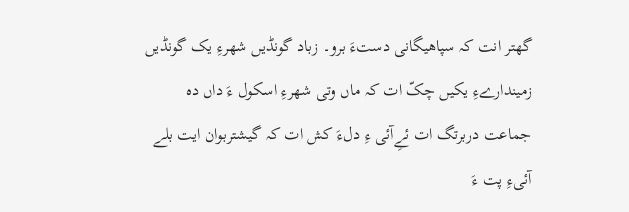گھتر انت کہ سپاھیگانی دستءَ برو۔ زباد گونڈیں شھرءِ یک گونڈیں زمیندارےءِ یکیں چکّ ات کہ ماں وتی شھرءِ اسکول ءَ داں دہ جماعت دربرتگ ات ئےِآئی ءِ دلءَ کش ات کہ گیشتربوان ایت بلے آئیءِ پت ءَ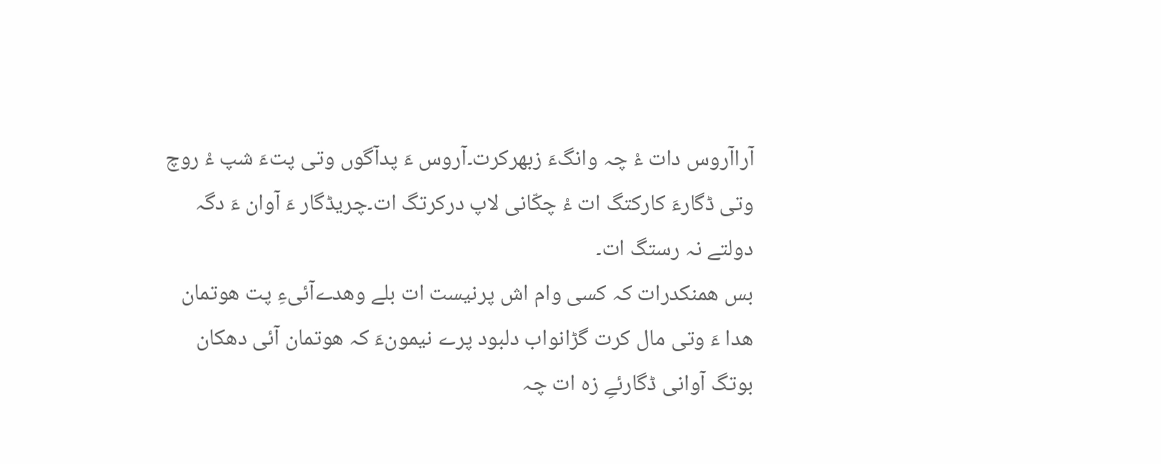آراآروس دات ءْ چہ وانگءَ زبھرکرت۔آروس ءَ پدآگوں وتی پتءَ شپ ءْ روچ وتی ڈگارءَ کارکتگ ات ءْ چکّانی لاپ درکرتگ ات۔چریڈگار ءَ آوان ءَ دگہ دولتے نہ رستگ ات۔
بس ھمنکدرات کہ کسی وام اش پرنیست ات بلے وھدےآئیءِ پت ھوتمان ھدا ءَ وتی مال کرت گڑانواب دلبود پرے نیمونءَ کہ ھوتمان آئی دھکان بوتگ آوانی ڈگارئےِ زہ ات چہ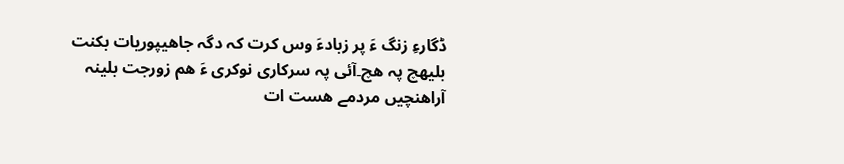ڈگارءِ زنگ ءَ پر زبادءَ وس کرت کہ دگہ جاھیپوریات بکنت بلیھچ پہ ھچ۔آئی پہ سرکاری نوکری ءَ ھم زورجت بلینہ آراھنچیں مردمے ھست ات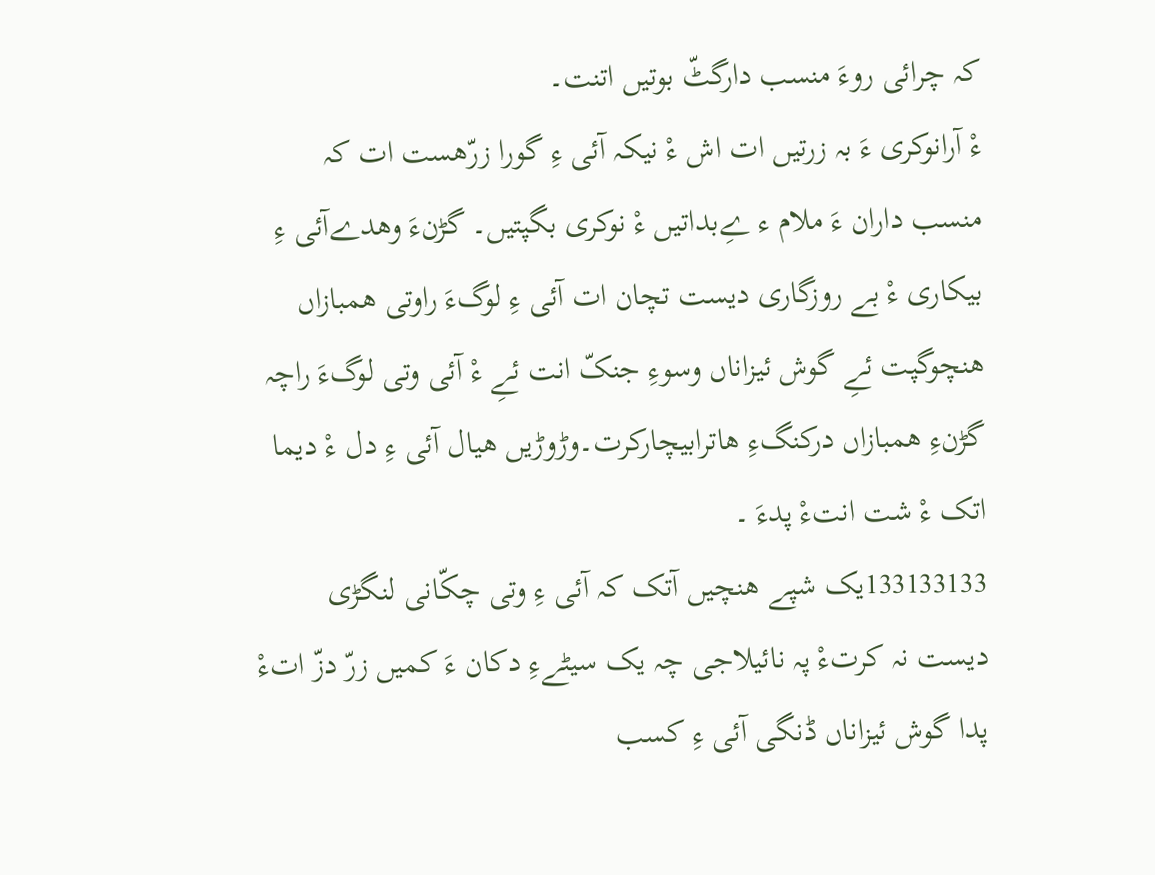کہ چرائی روءَ منسب دارگٹّ بوتیں اتنت۔
ءْ آرانوکری ءَ بہ زرتیں ات اش ءْ نیکہ آئی ءِ گورا زرّھست ات کہ منسب داران ءَ ملام ء ےِبداتیں ءْ نوکری بگپتیں۔ گڑنءَ وھدےآئی ءِ بیکاری ءْ بے روزگاری دیست تچان ات آئی ءِ لوگءَ راوتی ھمبازاں ھنچوگپت ئےِ گوش ئیزاناں وسوءِ جنکّ انت ئےِ ءْ آئی وتی لوگءَ راچہ گڑنءِ ھمبازاں درکنگءِ ھاترابیچارکرت۔وڑوڑیں ھیال آئی ءِ دل ءْ دیما اتک ءْ شت انتءْ پدءَ ۔
133133133یک شپے ھنچیں آتک کہ آئی ءِ وتی چکّانی لنگڑی دیست نہ کرتءْ پہ نائیلاجی چہ یک سیٹےءِ دکان ءَ کمیں زرّ دزّ اتءْ پدا گوش ئیزاناں ڈنگی آئی ءِ کسب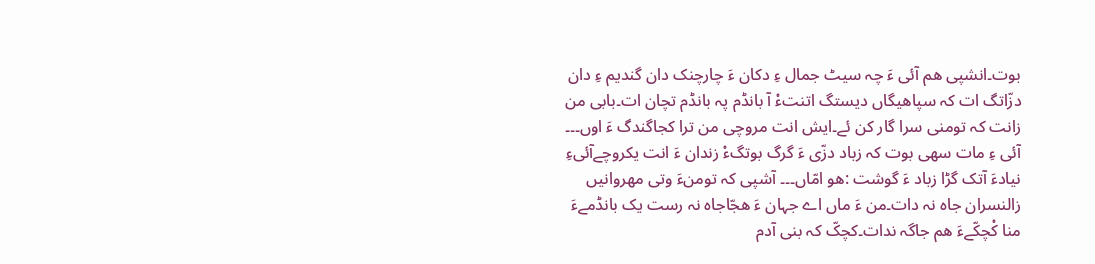بوت۔انشپی ھم آئی ءَ چہ سیٹ جمال ءِ دکان ءَ چارچنک دان گندیم ءِ دان دزّاتگ ات کہ سپاھیگاں دیستگ اتنتءْ آ بانڈم پہ بانڈم تچان ات۔بابی من زانت کہ تومنی سرا گار کن ئے۔ایش انت مروچی من ترا کجاگندگ ءَ اوں۔۔۔
آئی ءِ مات سھی بوت کہ زباد دزّی ءَ گرگ بوتگءْ زندان ءَ انت یکروچےآئیءِ نیادءَ آتک گڑا زباد ءَ گوشت :ھو امّاں۔۔۔ آشپی کہ تومنءَ وتی مھروانیں زالنسران جاہ نہ دات۔من ءَ ماں اے جہان ءَ ھجّاجاہ نہ رست یک بانڈمےءَ منا کْچکّےءَ ھم جاگہ ندات۔کچکّ کہ بنی آدم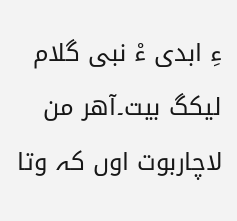ءِ ابدی ءْ نبی گلام لیکگ بیت۔آھر من لاچاربوت اوں کہ وتا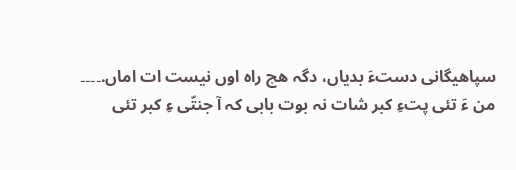سپاھیگانی دستءَ بدیاں، دگہ ھچ راہ اوں نیست ات اماں.۔۔۔۔
من ءَ تئی پتءِ کبر شات نہ بوت بابی کہ آ جنتّی ءِ کبر تئی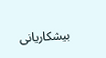بیشکاریانی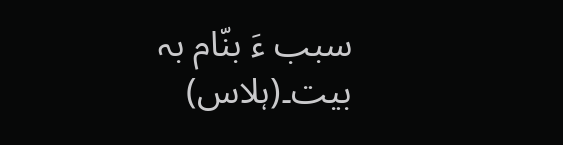سبب ءَ بنّام بہ بیت۔(ہلاس)